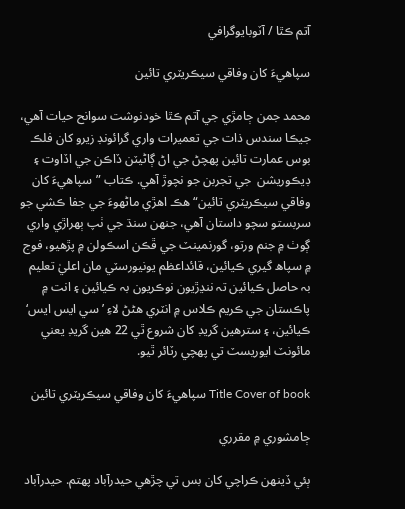آتم ڪٿا / آٽوبايوگرافي

سپاھيءَ کان وفاقي سيڪريٽري تائين

محمد جمن ڄامڙي جي آتم ڪٿا خودنوشت سوانح حيات آهي، جيڪا سندس ذات جي تعميرات واري گرائونڊ زيرو کان فلڪ بوس عمارت تائين پهچڻ جي اڻ ڳاڻيٽن ڏاڪن جي اڏاوت ۽ ڊيڪوريشن  جي تجربن جو نچوڙ آهي. ڪتاب ”سپاهيءَ کان وفاقي سيڪريٽري تائين“ هڪ اهڙي ماڻھوءَ جي جفا ڪشي جو سربستو سچو داستان آهي، جنھن سنڌ جي ٺپ ٻھراڙي واري ڳوٺ ۾ جنم ورتو، گورنمينٽ جي ڦڪن اسڪولن ۾ پڙهيو، فوج ۾ سپاھ گيري ڪيائين، قائداعظم يونيورسٽي مان اعليٰ تعليم بہ حاصل ڪيائين تہ ننڍڙيون نوڪريون بہ ڪيائين ۽ انت ۾ پاڪستان جي ڪريم ڪلاس ۾ انٽري هڻڻ لاءِ ’سي ايس ايس‘ ڪيائين، ۽ سترهين گريڊ کان شروع ٿي 22 هين گريڊ يعني مائونٽ ايوريسٽ تي پهچي رٽائر ٿيو.

Title Cover of book سپاھيءَ کان وفاقي سيڪريٽري تائين

ڄامشوري ۾ مقرري

ٻئي ڏينھن ڪراچي کان بس تي چڙهي حيدرآباد پھتم. حيدرآباد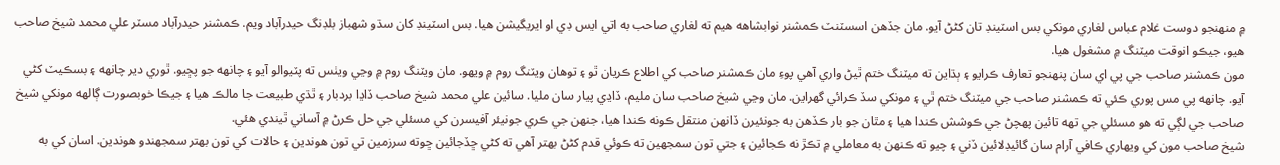۾ منھنجو دوست غلام عباس لغاري مونکي بس اسٽينڊ تان کڻڻ آيو. مان جڏهن اسسٽنٽ ڪمشنر نوابشاهه هيم ته لغاري صاحب به اتي ايس ڊي او ايريگيشن هيا. بس اسٽينڊ کان سڌو شھباز بلڊنگ حيدرآباد ويم. ڪمشنر حيدرآباد مسٽر علي محمد شيخ صاحب هيو، جيڪو انوقت ميٽنگ ۾ مشغول هيا.
مون ڪمشنر صاحب جي پي اي سان پنھنجو تعارف ڪرايو ۽ ٻڌاين ته ميٽنگ ختم ٿيڻ واري آهي پوءِ مان ڪمشنر صاحب کي اطلاع ڪريان ٿو ۽ توهان ويٽنگ روم ۾ ويھو. مان ويٽنگ روم ۾ وڃي ويٺس ته پٽيوالو آيو ۽ چانھه جو پڇيو. ٿوري دير چانھه ۽ بسڪيٽ کڻي آيو. چانھه پي مس پوري ڪئي ته ڪمشنر صاحب جي ميٽنگ ختم ٿي ۽ مونکي سڏ ڪرائي گھراين. مان وڃي شيخ صاحب سان مليم، ڏاڍي پيار سان مليا. سائين علي محمد شيخ صاحب ڏاڍا بردبار ۽ ٿڌي طبيعت جا مالڪ هيا ۽ جيڪا خوبصورت ڳالھه مونکي شيخ صاحب جي لڳي ته هو مسئلي جي تھه تائين پھچڻ جي ڪوشش ڪندا هيا ۽ مٿان جو بار ڪڏهن به جونئيرن ڏانھن منتقل ڪونه ڪندا هيا، جنھن جي ڪري جونيئر آفيسرن کي مسئلي جي حل ڪرڻ ۾ آساني ٿيندي هئي.
شيخ صاحب مون کي ويھاري ڪافي آرام سان گائيڊلائين ڏني ۽ چيو ته ڪنھن به معاملي ۾ تڪڙ نه ڪجائين ۽ جتي تون سمجھين ته ڪوئي قدم کڻڻ بھتر آهي ته کڻي ڇڏجائين ڇوته سرزمين تي تون هوندين ۽ حالات کي تون بھتر سمجھندو هوندين. اسان کي به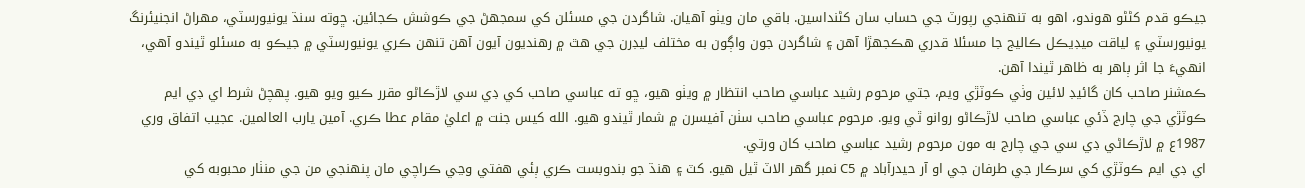جيڪو قدم کڻڻو هوندو، اهو به تنھنجي رپورٽ جي حساب سان کڻنداسين. باقي مان ويٺو آهيان. شاگردن جي مسئلن کي سمجھڻ جي ڪوشش ڪجائين. ڇوته سنڌ يونيورسٽي، مھراڻ انجنيئرنگ يونيورسٽي ۽ لياقت ميڊيڪل ڪاليج جا مسئلا قدري هڪجھڙا آهن ۽ شاگردن جون واڳون به مختلف ليڊرن جي هٿ ۾ رهنديون آيون آهن تنھن ڪري يونيورسٽي ۾ جيڪو به مسئلو ٿيندو آهي، انھيءَ جا اثر ٻاهر به ظاهر ٿيندا آهن.
ڪمشنر صاحب کان گائيڊ لائين وٺي ڪوٽڙي ويم، جتي مرحوم رشيد عباسي صاحب انتظار ۾ ويٺو هيو، ڇو ته عباسي صاحب کي ڊي سي لاڙڪاڻو مقرر ڪيو ويو هيو. پھچڻ شرط اي ڊي ايم ڪوٽڙي جي چارج ڏئي عباسي صاحب لاڙڪاڻو روانو ٿي ويو. مرحوم عباسي صاحب سٺن آفيسرن ۾ شمار ٿيندو هيو. الله کيس جنت ۾ اعليٰ مقام عطا ڪري. آمين يارب العالمين. عجيب اتفاق وري 1987ع ۾ لاڙڪاڻي ڊي سي جي چارج به مون مرحوم رشيد عباسي صاحب کان ورتي.
اي ڊي ايم ڪوٽڙي کي سرڪار جي طرفان جي او آر حيدرآباد ۾ C5 نمبر گھر الاٽ ٿيل هيو. کٽ ۽ هنڌ جو بندوبست ڪري ٻئي هفتي وڃي ڪراچي مان پنھنجي من جي منٺار محبوبه کي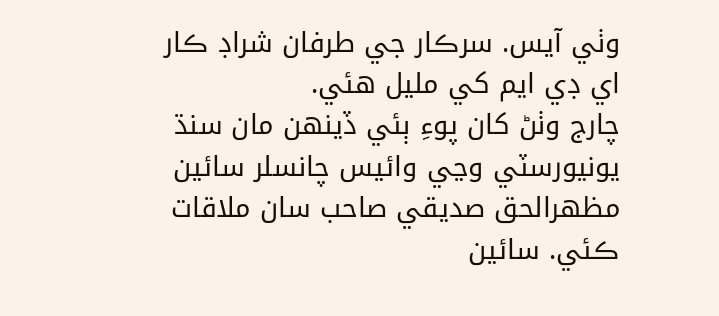وٺي آيس. سرڪار جي طرفان شراڊ ڪار اي ڊي ايم کي مليل هئي.
چارج وٺڻ کان پوءِ ٻئي ڏينھن مان سنڌ يونيورسٽي وڃي وائيس چانسلر سائين مظھرالحق صديقي صاحب سان ملاقات ڪئي. سائين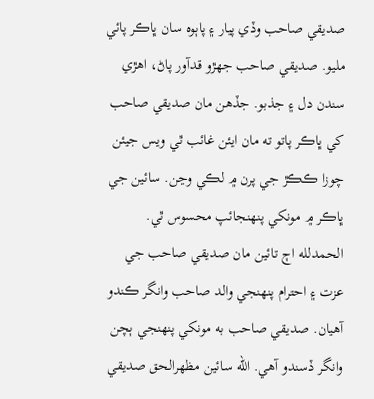صديقي صاحب وڏي پيار ۽ پاٻوه سان ڀاڪر پائي مليو. صديقي صاحب جھڙو قدآور پاڻ، اهڙي سندن دل ۽ جذبو. جڏهن مان صديقي صاحب کي ڀاڪر پاتو ته مان ايئن غائب ٿي ويس جيئن چوزا ڪڪڙ جي پرن ۾ لڪي وڃن. سائين جي ڀاڪر ۾ مونکي پنھنجائپ محسوس ٿي. الحمدلله اڄ تائين مان صديقي صاحب جي عزت ۽ احترام پنھنجي والد صاحب وانگر ڪندو آهيان. صديقي صاحب به مونکي پنھنجي ٻچن وانگر ڏسندو آهي. الله سائين مظھرالحق صديقي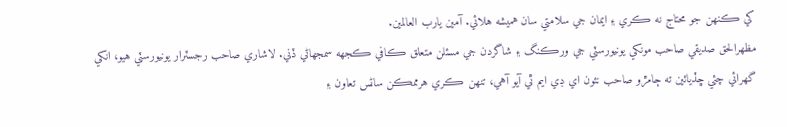کي ڪنھن جو محتاج نه ڪري ۽ ايمان جي سلامتي سان هميشه هلائي. آمين يارب العالمين.
مظھرالحق صديقي صاحب مونکي يونيورسٽي جي ورڪنگ ۽ شاگردن جي مسئلن متعلق ڪافي ڪجھه سمجھاڻي ڏني. لاشاري صاحب رجسٽرار يونيورسٽي هيو، انکي گھرائي چئي ڇڏيائين ته ڄامڙو صاحب نئون اي ڊي ايم ٿي آيو آهي، تنھن ڪري هرممڪن ساڻس تعاون ۽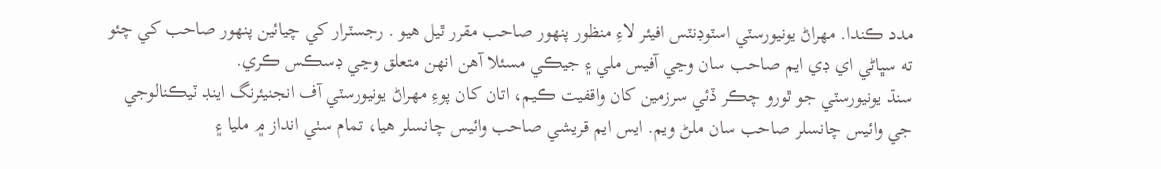مدد ڪندا. مهراڻ يونيورسٽي اسٽوڊنٽس افيئر لاءِ منظور پنھور صاحب مقرر ٿيل هيو . رجسٽرار کي چيائين پنھور صاحب کي چئو ته سڀاڻي اي ڊي ايم صاحب سان وڃي آفيس ملي ۽ جيڪي مسئلا آهن انھن متعلق وڃي ڊسڪس ڪري.
سنڌ يونيورسٽي جو ٿورو چڪر ڏئي سرزمين کان واقفيت ڪيم، اتان کان پوءِ مھراڻ يونيورسٽي آف انجنيئرنگ اينڊ ٽيڪنالوجي جي وائيس چانسلر صاحب سان ملڻ ويم. ايس ايم قريشي صاحب وائيس چانسلر هيا، تمام سٺي انداز ۾ مليا ۽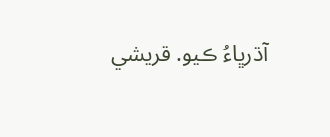آڌرڀاءُ ڪيو. قريشي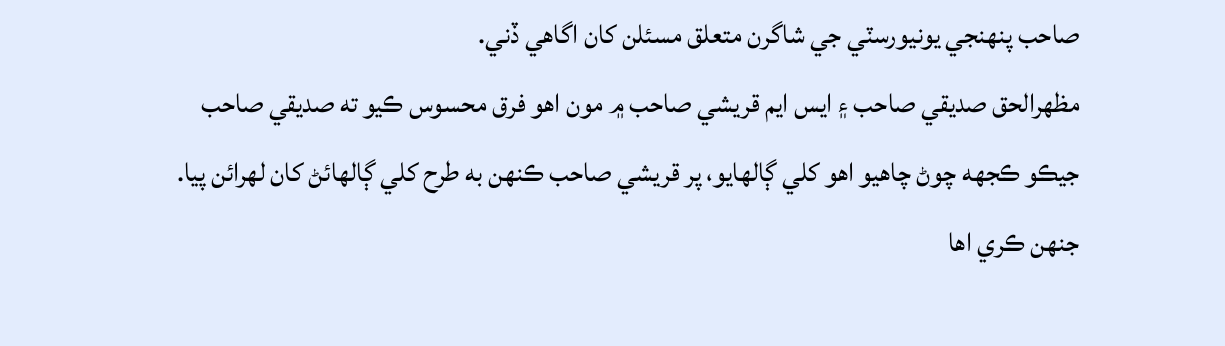صاحب پنھنجي يونيورسٽي جي شاگرن متعلق مسئلن کان اگاهي ڏني.
مظھرالحق صديقي صاحب ۽ ايس ايم قريشي صاحب ۾ مون اهو فرق محسوس ڪيو ته صديقي صاحب جيڪو ڪجھه چوڻ چاهيو اهو کلي ڳالھايو، پر قريشي صاحب ڪنھن به طرح کلي ڳالھائڻ کان لھرائن پيا. جنھن ڪري اها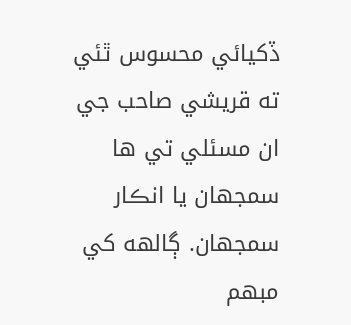ڏکيائي محسوس ٿئي ته قريشي صاحب جي ان مسئلي تي ها سمجھان يا انڪار سمجھان. ڳالھه کي مبھم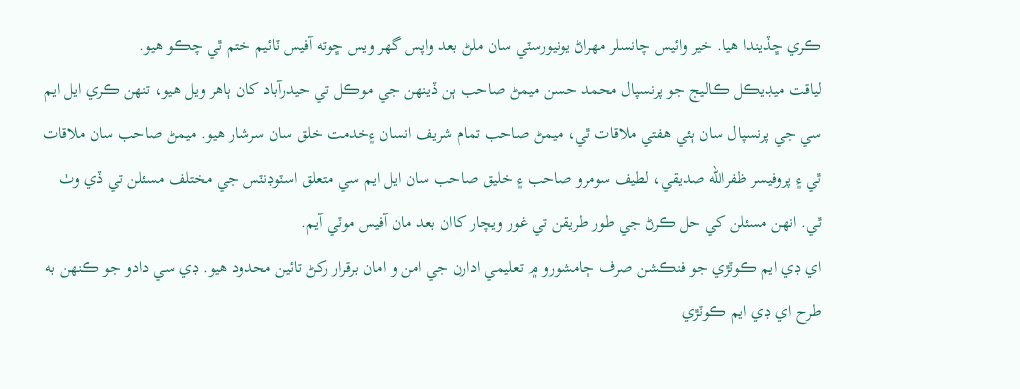ڪري ڇڏيندا هيا. خير وائيس چانسلر مھراڻ يونيورسٽي سان ملڻ بعد واپس گھر ويس ڇوته آفيس ٽائيم ختم ٿي چڪو هيو.
لياقت ميڊيڪل ڪاليج جو پرنسپال محمد حسن ميمڻ صاحب ٻن ڏينھن جي موڪل تي حيدرآباد کان ٻاهر ويل هيو، تنھن ڪري ايل ايم سي جي پرنسپال سان ٻئي هفتي ملاقات ٿي، ميمڻ صاحب تمام شريف انسان ۽خدمت خلق سان سرشار هيو. ميمڻ صاحب سان ملاقات ٿي ۽ پروفيسر ظفرالله صديقي، لطيف سومرو صاحب ۽ خليق صاحب سان ايل ايم سي متعلق اسٽوڊنٽس جي مختلف مسئلن تي ڏي وٺ ٿي. انھن مسئلن کي حل ڪرڻ جي طور طريقن تي غور ويچار کاان بعد مان آفيس موٽي آيم.
اي ڊي ايم ڪوٽڙي جو فنڪشن صرف ڄامشورو ۾ تعليمي ادارن جي امن و امان برقرار رکڻ تائين محدود هيو. ڊي سي دادو جو ڪنھن به طرح اي ڊي ايم ڪوٽڙي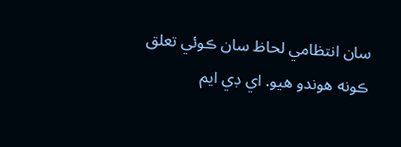سان انتظامي لحاظ سان ڪوئي تعلق ڪونه هوندو هيو. اي ڊي ايم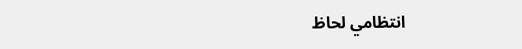انتظامي لحاظ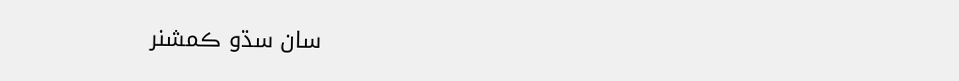سان سڌو ڪمشنر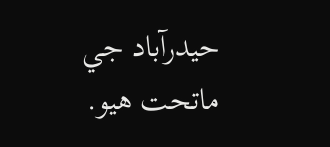حيدرآباد جي ماتحت هيو.